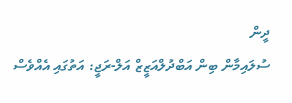ދީން
ސުލައިމާން ބިން އަބްދުލްއަޒީޒް އަލް-ރަޖީ: އަތުގައި އެއްވެސް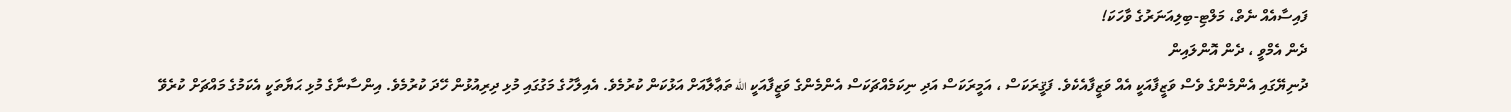ފައިސާއެއް ނެތް، މަލްޓި-ބިލިއަނަރުގެ ވާހަކަ!
ދެން އެމްވީ ، ދެން އޮންލައިން
ދުނިޔޭގައި އެންމެންގެ ވެސް ވަޒީފާއަކީ އެއް ވަޒީފާއެކެވެ. ފަޤީރަކަސް ، އަމީރަކަސް އަދި ނިކަމެއްޗަކަސް އެންމެންގެ ވަޒީފާއަކީ الله ތަޢާލާއަށް އަޅުކަން ކުރުމެވެ. އެއިލާހުގެ މަގުގައި މުޅި ދިރިއުޅުން ހޭދަ ކުރުމެވެ. އިންސާނާގެ މުޅި ޙަޔާތަކީ އެކަމުގެ މައްޗަށް ކުރެވޭ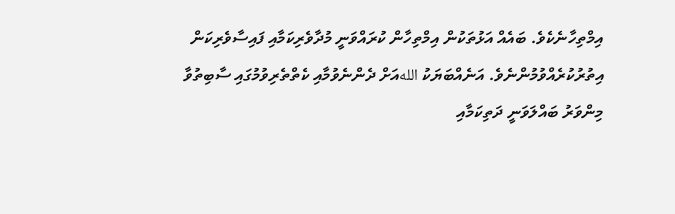އިމްތިހާނެކެވެ. ބައެއް އަޅުތަކުން އިމްތިހާން ކުރައްވަނީ މުދާވެރިކަމާއި ފައިސާވެރިކަން އިތުރުކުރެއްވުމުންނެވެ. އަނެއްބަޔަކު اللهއަށް ދެންނެވުމާއި ކެތްތެރިވުމުގައި ސާބިތުވާ މިންވަރު ބައްލަވަނީ ދަތިކަމާއި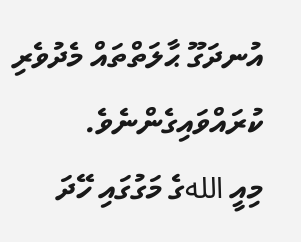އުނދަގޫ ޙާލަތްތައް މެދުވެރި ކުރައްވައިގެންނެވެ.
މިއީ اللهގެ މަގުގައި ހޭދަ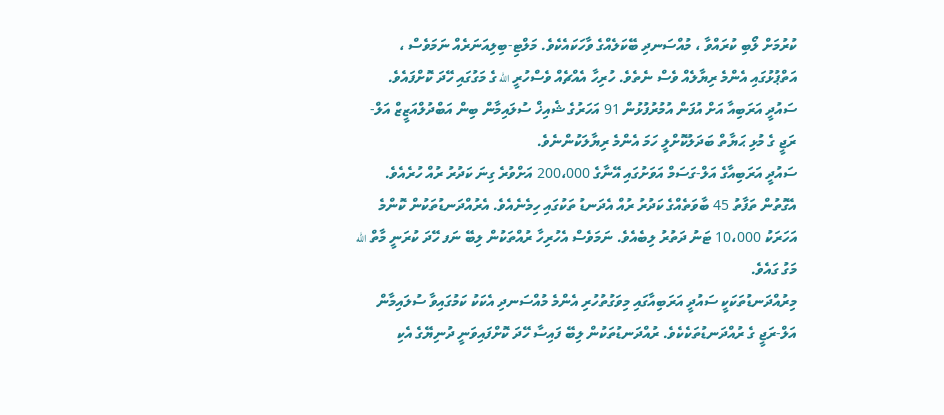ކުރުމަށް ލޯބި ކުރައްވާ ، މުއްސަނދި ބޭކަލެއްގެ ވާހަކައެކެވެ. މަލްޓި-ބިލިއަނަރެއް ނަމަވެސް ، އަތްޕުޅުގައި އެންމެ ރިޔާލެއް ވެސް ނެތެވެ. ހުރިހާ އެއްޗެއް ވެސްހުރީ الله ގެ މަގުގައި ހޭދަ ކޮށްފައެވެ.
ސައުދީ އަރަބިއާ އަށް އުފަން އުމުރުފުޅުން 91 އަހަރުގެ ޝެއިޚް ސުލައިމާން ބިން އަބްދުލްއަޒީޒް އަލް-ރަޖީ ގެ މުޅި ޙަޔާތް ބަދަލުކޮށްލީ ހަމަ އެންމެ ރިޔާލަކުންނެވެ.
ސައުދީ އަރަބިއާގެ އަލް-ގަސަމް އަވަށުގައި އޭނާގެ 200،000 އަށްވުރެ ގިނަ ކަދުރު ރުއް ހުރެއެވެ. އެގޮތުން ތަފާތު 45 ބާވަތެއްގެ ކަދުރު ރުއް އެދަނޑު ތަކުގައި ހިމެނެއެވެ. އެރުއްދަނޑުތަކުން ކޮންމެ އަހަރަކު 10،000 ޓަނު ދަތުރު ލިބެއެވެ. ނަމަވެސް އެހުރިހާ ރުއްތަކުން ލިބޭ ނަފ ހޭދަ ކުރަނީ މާތް الله މަގު ގައެވެ.
މިރުއްދަނޑުތަކަކީ ސައުދީ އަރަބިއާގައި މިވަގުތުހުރި އެންމެ މުއްސަނދި އެކަކު ކަމުގައިވާ ސުލައިމާން އަލް-ރަޖީ ގެ ރުއްދަނޑުތަކެކެވެ. ރުއްދަނޑުތަކުން ލިބޭ ފައިސާ ހޭދަ ކޮށްފައިވަނީ ދުނިޔޭގެ އެކި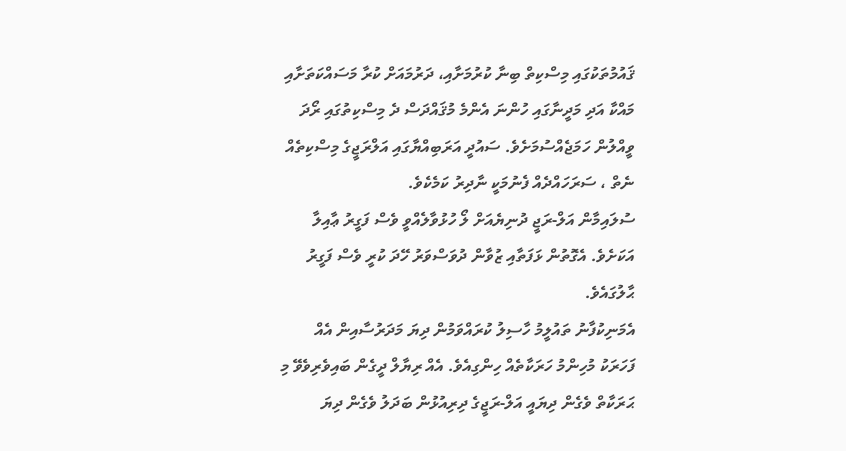ޤައުމުތަކުގައި މިސްކިތް ބިނާ ކުރުމަށާއި، ދަރުމައަށް ކުރާ މަސައްކަތަށާއި މައްކާ އަދި މަދީނާގައި ހުންނަ އެންމެ މުޤައްދަސް ދެ މިސްކިތުގައި ރޯދަ ވީއްލުން ހަމަޖެއްސުމަށެވެ. ސައުދީ އަރަބިއްޔާގައި އަލްރަޖީގެ މިސްކިތެއް ނެތް ، ސަރަހައްދެއް ފެނުމަކީ ނާދިރު ކަމެކެވެ.
ސުލައިމާން އަލް-ރަޖީ ދުނިޔެއަށް ލޯ ހުޅުވާލެއްވީ ވެސް ފަގީރު ޢާއިލާ އަކަށެވެ. އެގޮތުން ޅަފަތާއި ޒުވާން ދުވަސްވަރު ހޭދަ ކުރީ ވެސް ފަގީރު ޙާލުގައެވެ.
އެމަނިކުފާނު ތައުލީމު ހާސިލު ކުރައްވަމުން ދިޔަ މަދަރުސާއިން އެއް ފަހަރަކު މުހިންމު ހަރަކާތެއް ހިންގިއެވެ. އެއް ރިޔާލް ދީގެން ބައިވެރިވެވޭ މި ޙަރަކާތް ވެގެން ދިޔައީ އަލް-ރަޖީގެ ދިރިއުޅުން ބަދަލު ވެގެން ދިޔަ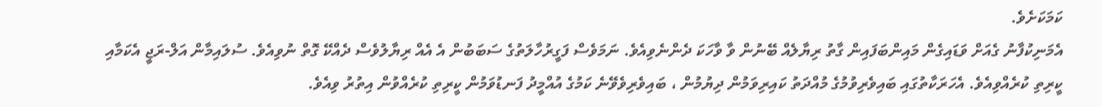ކަމަކަށެވެ.
އެމަނިކުފާނު ގެއަށް ވަޑައިގެން މައިންބަފައިން ގާތު ރިޔާލެއް ބޭނުން ވާ ވާހަކަ ދެންނެވިއެވެ. ނަމަވެސް ފަގީރުހާލަތުގެ ސަބަބުން އެ އެއް ރިޔާލުވެސް ދެއްކޭ ގޮތް ނުވިއެވެ. ސުލައިމާން އަލް-ރަޖީ އެކަމާއި ކީރިތި ކުރެއްވިއެވެ. އެހަރަކާތުގައި ބައިވެރިވުމުގެ މުއްދަތު ކައިރިވަމުން ދިޔުމުން ، ބައިވެރިވެވޭނެ ކަމުގެ އުއްމީދު ފަނޑުވަމުން ކީރިތި ކުރެއްވުން އިތުރު ވިއެވެ.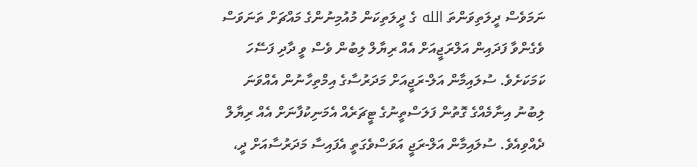ނަމަވެސް ދީލަތިވަންތަ الله ގެ ދީލަތިކަން މުއުމިނުންގެ މައްޗަށް ތަނަވަސް ވެގެންވާ ފަދައިން އަލްރަޖީއަށް އެއް ރިޔާލް ލިބުން ވެސް ވީ ދާދި ފަސޭހަ ކަމަކަށެވެ. ސުލައިމާން އަލް-ރަޖީއަށް މަދަރުސާގެ އިމްތިހާނުން އެއްވަނަ ލިބުނު އިނާމެއްގެ ގޮތުން ފަލަސްތީނުގެ ޓީޗަރެއް އެމަނިކުފާނަށް އެއް ރިޔާލް ދެއްވިއެވެ. ސުލައިމާން އަލް-ރަޖީ އަވަސްވެގަތީ އެފައިސާ މަދަރުސާއަށް ދީ،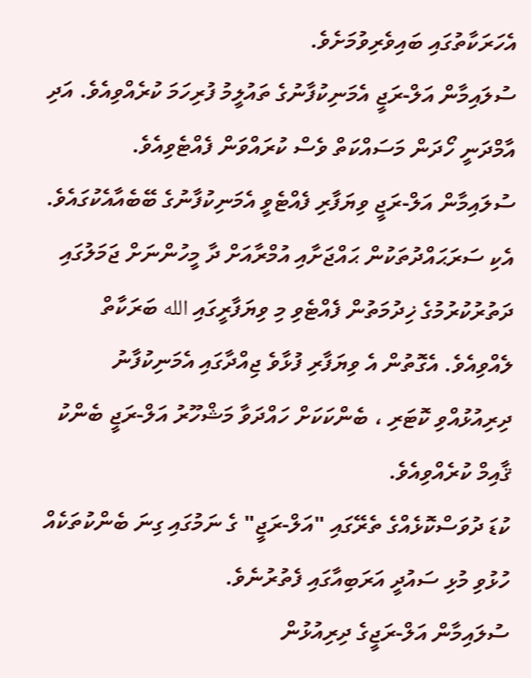އެހަރަކާތުގައި ބައިވެރިވުމަށެވެ.
ސުލައިމާން އަލް-ރަޖީ އެމަނިކުފާނުގެ ތައުލީމު ފުރިހަމަ ކުރެއްވިއެވެ. އަދި އާމްދަނީ ހޯދަން މަސައްކަތް ވެސް ކުރައްވަން ފެއްޓެވިއެވެ.
ސުލައިމާން އަލް-ރަޖީ ވިޔަފާރި ފެއްޓެވީ އެމަނިކުފާނުގެ ބޭބެއާއެކުގައެވެ. އެކި ސަރަޙައްދުތަކުން ޙައްޖަށާއި އުމްރާއަށް ދާ މީހުންނަށް ޖަމަލުގައި ދަތުރުކުރުމުގެ ޚިދުމަތުން ފެއްޓެވި މި ވިޔަފާރީގައި الله ބަރަކާތް ލެއްވިއެވެ. އެގޮތުން އެ ވިޔަފާރި ފުޅާވެ ޖިއްދާގައި އެމަނިކުފާނު ދިރިއުޅުއްވި ކޮޓަރި ، ބެންކަކަށް ހައްދަވާ މަޝްހޫރު އަލް-ރަޖީ ބެންކު ޤާއިމް ކުރެއްވިއެވެ.
ކުޑަ ދުވަސްކޮޅެއްގެ ތެރޭގައި "އަލް-ރަޖީ" ގެ ނަމުގައި ގިނަ ބެންކުތަކެއް ހުޅުވި މުޅި ސައުދީ އަރަބިއާގައި ފެތުރުނެވެ.
ސުލައިމާން އަލް-ރަޖީގެ ދިރިއުޅުން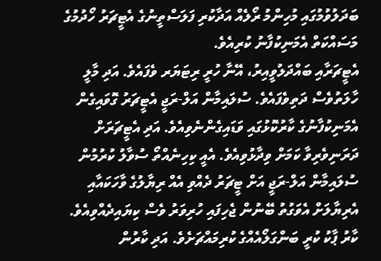ބަދަލުވުމުގައި މުހިންމު ރޯލެއް އަދާކުރި ފަލަސްތީނުގެ އެޓީޗަރު ހޯދުމުގެ މަސައްކަތް އެމަނިކުފާނު ކުރިއެވެ.
އެޓީޗަރާއި ބައްދަލުވީއިރު، އޭނާ ހުރީ ރިޓަޔަރ ވެފައެވެ. އަދި މާލީ ހާލަތުވެސް ދަތިވެފައެވެ. ސުލައިމާން އަލް-ރަޖީ އެޓީޗަރު ގޮވައިގެން އެމަނިކުފާނުގެ ކާރުކޮޅުގައި ވަޑައިގެންނެވިއެވެ. އަދި އެޓީޗަރަށް ދަރަނިވެރިވާ ކަމަށް ވިދާޅުވިއެވެ. އެއީ ކިހިނެއްތޯ ސުވާލު ކުރުމުން ސުލައިމާން އަލް-ރަޖީ އަށް ޓީޗަރު ދެއްވި އެއް ރިޔާލުގެ ވާހަކައާއި އެރިޔާލަށް އެވަގުތު ބޭނުން ޖެހިފައި ހުރިވަރު ވެސް ކިޔައިދެއްވިއެވެ.
ކާރު ޕާކު ކުރީ ބަންގަލޯއެއްގެ ކުރިމައްޗަށެވެ. އަދި ކާރުން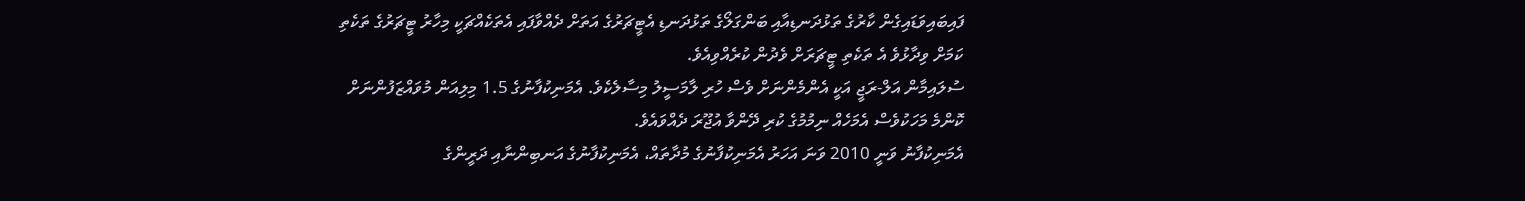ފައިބައިވަޑައިގެން ކާރުގެ ތަޅުދަނޑިއާއި ބަންގަލޯގެ ތަޅުދަނޑި އެޓީޗަރުގެ އަތަށް ދެއްވާފައި އެތަކެއްޗަކީ މިހާރު ޓީޗަރުގެ ތަކެތި ކަމަށް ވިދާޅުވެ އެ ތަކެތި ޓީޗަރަށް ވެދުން ކުރެއްވިއެވެ.
ސުލައިމާން އަލް-ރަޖީ އަކީ އެންމެންނަށް ވެސް ހުރި ލާމަސީލު މިސާލެކެވެ. އެމަނިކުފާނުގެ 1.5 މިލިއަން މުވައްޒަފުންނަށް ކޮންމެ މަހަކުވެސް އެމަހެއް ނިމުމުގެ ކުރި ދޭންވާ އުޖޫރަ ދެއްވައެވެ.
އެމަނިކުފާނު ވަނީ 2010 ވަނަ އަހަރު އެމަނިކުފާނުގެ މުދާތައް، އެމަނިކުފާނުގެ އަނބިންނާއި ދަރީންގެ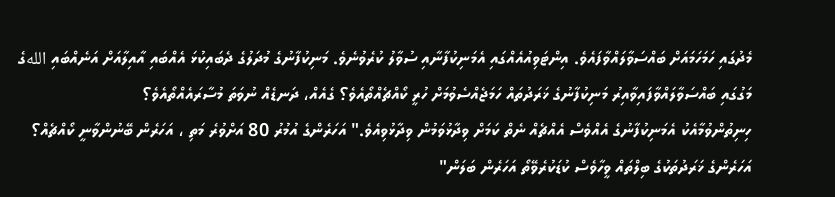މެދުގައި ހަމަހަމައަށް ބައްސަވާލައްވާފައެވެ. އިންޓަވިއުއެއްގައި އެމަނިކުފާނާއި ސުވާލު ކުރެވުނެވެ. މަނިކުފާނުގެ މުދަލުގެ ދެބައިކުޅަ އެއްބައި އާއިލާއަށް އަނެއްބައި اللهގެ މަގުގައި ބައްސަވާލައްވާފައިވާއިރު މަނިކުފާނުގެ ޚަރަދުތައް ހަމަޖެއްސެވުމަށް ހުރީ ކޯއްޗެއްތޯއެވެ؟ ގެއެއް، ދަނޑެއް ނުވަތަ މުސާރައެއްތޯއެވެ؟
ހިނިތުންވުމާއެކު އެމަނިކުފާނުގެ އެއްވެސް އެއްޗެއް ނެތް ކަމަށް ވިދާޅުވަމުން ވިދާޅުވިއެވެ." އަހަރެންގެ އުމުރު 80 އަށްވުރެ މަތި ، އަހަރެން ބޭނުންވާނީ ކޯއްޗެއް؟ އަހަރެންގެ ޚަރަދުތަކުގެ ބިލްތައް ވީހާވެސް ކުޑަކުރެވޭތޯ އަހަރެން ބަލަން"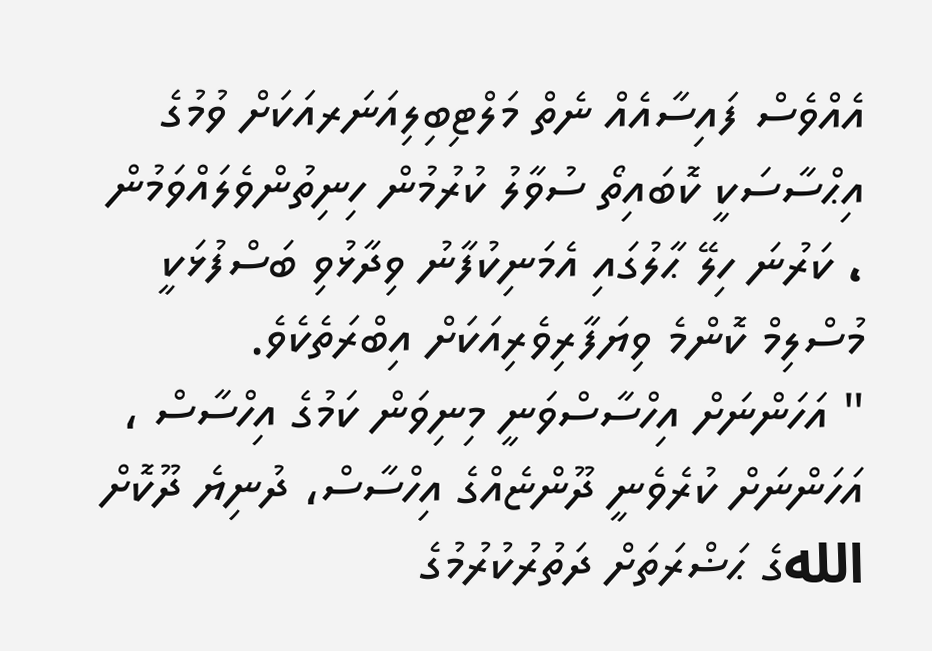އެއްވެސް ފައިސާއެއް ނެތް މަލްޓިބިލިއަނަރއަކަށް ވުމުގެ އިޙްސާސަކީ ކޮބައިތޯ ސުވާލު ކުރުމުން ހިނިތުންވެލައްވަމުން ، ކަރުނަ ހިލޭ ޙާލުގައި އެމަނިކުފާނު ވިދާޅުވި ބަސްފުޅަކީ މުސްލިމް ކޮންމެ ވިޔަފާރިވެރިއަކަށް އިބްރަތެކެވެ.
" އަހަންނަށް އިހްސާސްވަނީ މިނިވަން ކަމުގެ އިހްސާސް ، އަހަންނަށް ކުރެވެނީ ދޫންޏެއްގެ އިހްސާސް، ދުނިޔެ ދޫކޮށް اللهގެ ޙަޟްރަތަށް ދަތުރުކުރުމުގެ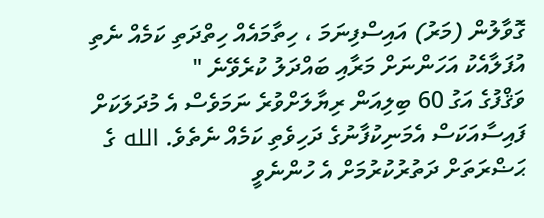ގޮވާލުން (މަރު) އައިސްފިނަމަ ، ހިތާމައެއް ހިތްދަތި ކަމެއް ނެތި އުފަލާއެކު އަހަންނަށް މަރާއި ބައްދަލު ކުރެވޭނެ "
ވަޤްފުގެ އަގު 60 ބިލިއަން ރިޔާލަށްވުރެ ނަމަވެސް އެ މުދަލަކަށް ފައިސާއަކަސް އެމަނިކުފާނުގެ ދަހިވެތި ކަމެއް ނެތެވެ. الله ގެ ޙަޟްރަތަށް ދަތުރުކުރުމަށް އެ ހުންނެވީ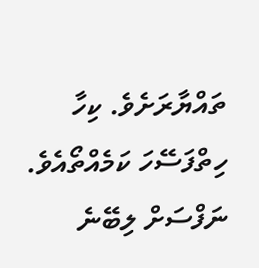ތައްޔާރަށެވެ. ކިހާ ހިތްފަސޭހަ ކަމެއްތޯއެވެ. ނަފްސަށް ލިބޭނެ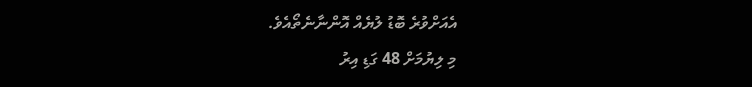އެއަށްވުރެ ބޮޑު ލުޔެއް އޮންނާނެތޯއެވެ.
މި ލިޔުމަށް 48 ގަޑި އިރު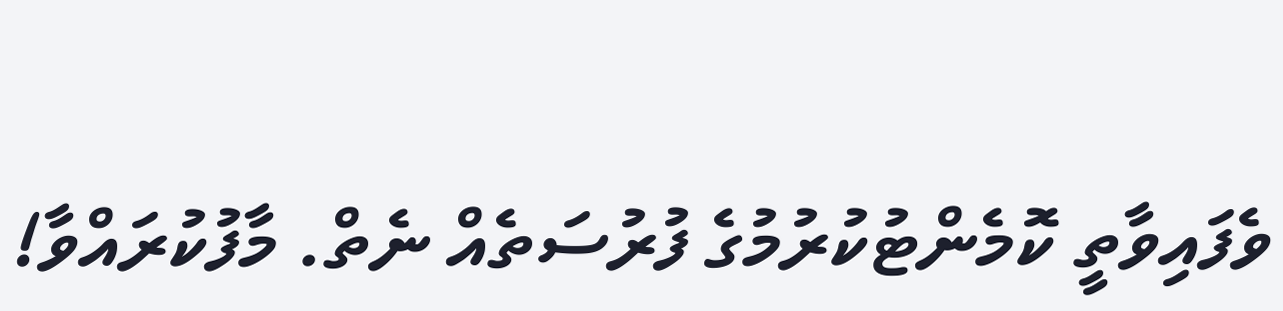ވެފައިވާތީ ކޮމެންޓުކުރުމުގެ ފުރުސަތެއް ނެތް. މާފުކުރައްވާ!